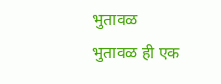भुतावळ
भुतावळ ही एक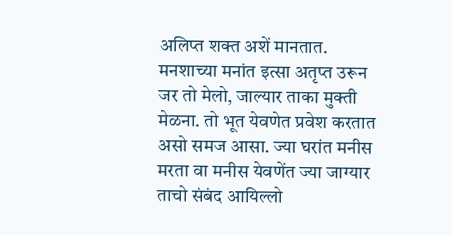अलिप्त शक्त अशें मानतात. मनशाच्या मनांत इत्सा अतृप्त उरून जर तो मेलो, जाल्यार ताका मुक्ती मेळना. तो भूत येवणेत प्रवेश करतात असो समज आसा. ज्या घरांत मनीस मरता वा मनीस येवणेंत ज्या जाग्यार ताचो संबंद आयिल्लो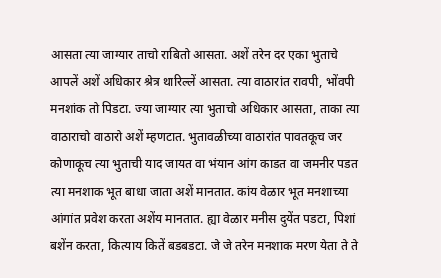आसता त्या जाग्यार ताचो राबितो आसता. अशें तरेन दर एका भुताचे आपलें अशें अधिकार श्रेत्र थारिल्लें आसता. त्या वाठारांत रावपी, भोंवपी मनशांक तो पिडटा. ज्या जाग्यार त्या भुताचो अधिकार आसता, ताका त्या वाठाराचो वाठारो अशें म्हणटात. भुतावळीच्या वाठारांत पावतकूच जर कोणाकूच त्या भुताची याद जायत वा भंयान आंग काडत वा जमनीर पडत त्या मनशाक भूत बाधा जाता अशें मानतात. कांय वेळार भूत मनशाच्या आंगांत प्रवेश करता अशेंय मानतात. ह्या वेळार मनीस दुयेंत पडटा, पिशां बशेंन करता, कित्याय कितें बडबडटा. जे जे तरेन मनशाक मरण येता ते ते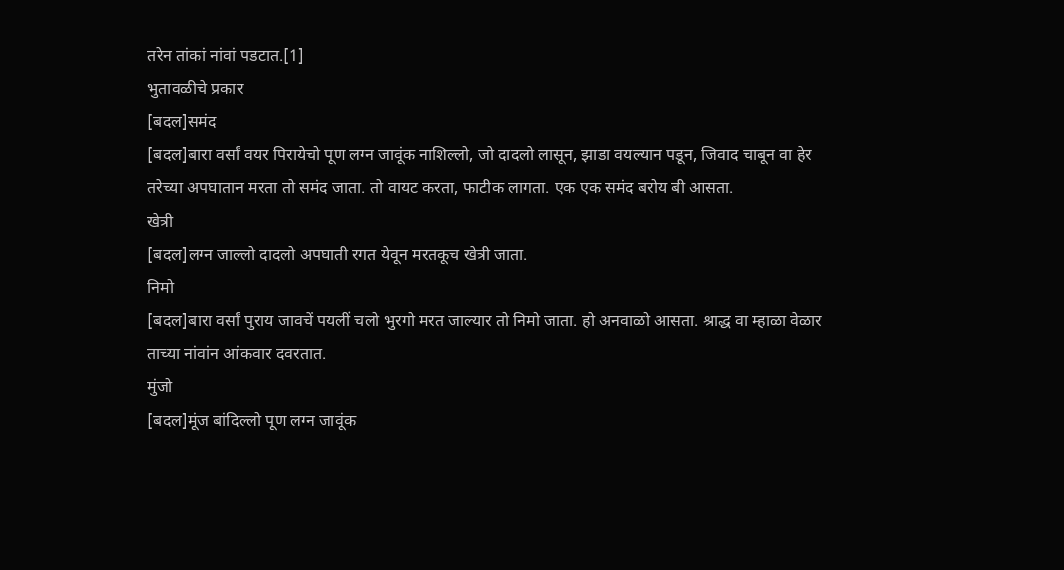तरेन तांकां नांवां पडटात.[1]
भुतावळीचे प्रकार
[बदल]समंद
[बदल]बारा वर्सां वयर पिरायेचो पूण लग्न जावूंक नाशिल्लो, जो दादलो लासून, झाडा वयल्यान पडून, जिवाद चाबून वा हेर तरेच्या अपघातान मरता तो समंद जाता. तो वायट करता, फाटीक लागता. एक एक समंद बरोय बी आसता.
खेत्री
[बदल]लग्न जाल्लो दादलो अपघाती रगत येवून मरतकूच खेत्री जाता.
निमो
[बदल]बारा वर्सां पुराय जावचें पयलीं चलो भुरगो मरत जाल्यार तो निमो जाता. हो अनवाळो आसता. श्राद्ध वा म्हाळा वेळार ताच्या नांवांन आंकवार दवरतात.
मुंजो
[बदल]मूंज बांदिल्लो पूण लग्न जावूंक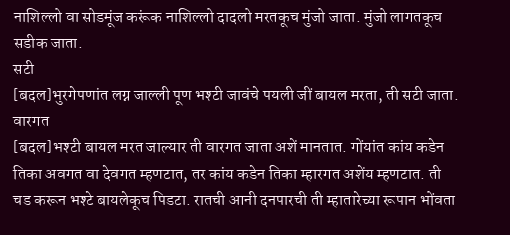नाशिल्लो वा सोडमूंज करूंक नाशिल्लो दादलो मरतकूच मुंजो जाता. मुंजो लागतकूच सडीक जाता.
सटी
[बदल]भुरगेपणांत लग्न जाल्ली पूण भश्टी जावंचे पयली जीं बायल मरता, ती सटी जाता.
वारगत
[बदल]भश्टी बायल मरत जाल्यार ती वारगत जाता अशें मानतात. गोंयांत कांय कडेन तिका अवगत वा देवगत म्हणटात, तर कांय कडेन तिका म्हारगत अशेंय म्हणटात. ती चड करून भश्टे बायलेकूच पिडटा. रातची आनी दनपारची ती म्हातारेच्या रूपान भोंवता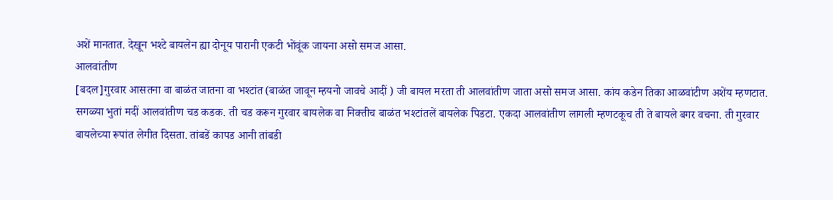अशें मानतात. देखून भश्टे बायलेन ह्या दोनूय पारानी एकटी भोंवूंक जायना असो समज आसा.
आलवांतीण
[बदल]गुरवार आसतना वा बाळंत जातना वा भश्टांत(बाळंत जावून म्हयनो जावचे आदीं ) जी बायल मरता ती आलवांतीण जाता असो समज आसा. कांय कडेन तिका आळवांटीण अशेंय म्हणटात. सगळ्या भुतां मदीं आलवांतीण चड कडक. ती चड करून गुरवार बायलेक वा निक्तीच बाळंत भश्टांतलें बायलेक पिडटा. एकदा आलवांतीण लागली म्हणटकूच ती ते बायले बगर वचना. ती गुरवार बायलेच्या रूपांत लेगीत दिसता. तांबडें कापड आनी तांबडी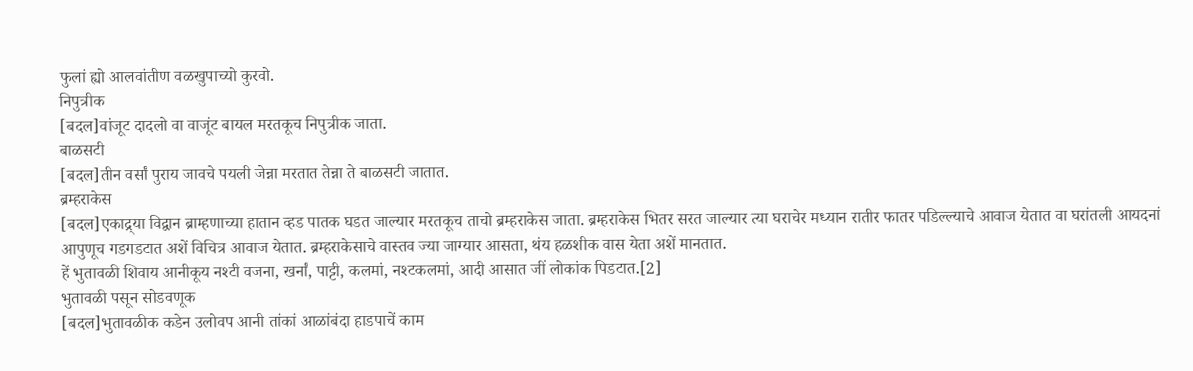फुलां ह्यो आलवांतीण वळखुपाच्यो कुरवो.
निपुत्रीक
[बदल]वांजूट दादलो वा वाजूंट बायल मरतकूच निपुत्रीक जाता.
बाळसटी
[बदल]तीन वर्सां पुराय जावचे पयली जेन्ना मरतात तेन्ना ते बाळसटी जातात.
ब्रम्हराकेस
[बदल]एकाद्र्या विद्वान ब्राम्हणाच्या हातान व्हड पातक घडत जाल्यार मरतकूच ताचो ब्रम्हराकेस जाता. ब्रम्हराकेस भितर सरत जाल्यार त्या घराचेर मध्यान रातीर फातर पडिल्ल्याचे आवाज येतात वा घरांतली आयदनां आपुणूच गडगडटात अशें विचित्र आवाज येतात. ब्रम्हराकेसाचे वास्तव ज्या जाग्यार आसता, थंय हळशीक वास येता अशें मानतात.
हें भुतावळी शिवाय आनीकूय नश्टी वजना, खर्नां, पाट्टी, कलमां, नश्टकलमां, आदी आसात जीं लोकांक पिडटात.[2]
भुतावळी पसून सोडवणूक
[बदल]भुतावळीक कडेन उलोवप आनी तांकां आळांबंदा हाडपाचें काम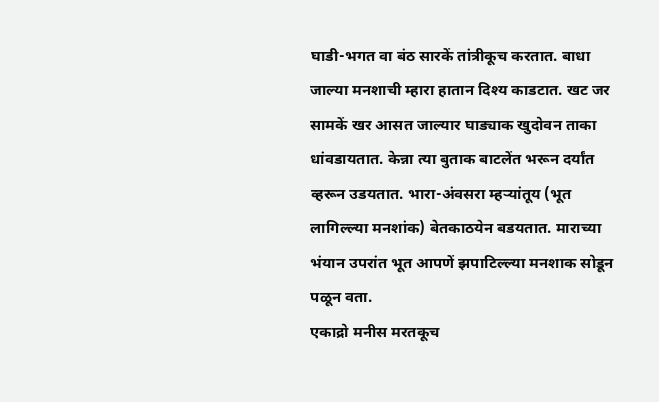घाडी-भगत वा बंठ सारकें तांत्रीकूच करतात. बाधा जाल्या मनशाची म्हारा हातान दिश्य काडटात. खट जर सामकें खर आसत जाल्यार घाड्याक खुदोवन ताका धांवडायतात. केन्ना त्या बुताक बाटलेंत भरून दर्यांत व्हरून उडयतात. भारा-अंवसरा म्हऱ्यांतूय (भूत लागिल्ल्या मनशांक) बेतकाठयेन बडयतात. माराच्या भंयान उपरांत भूत आपणें झपाटिल्ल्या मनशाक सोडून पळून वता.
एकाद्रो मनीस मरतकूच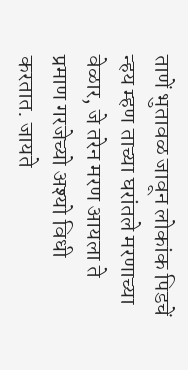ताणें भुतावळ जावून लोकांक पिडचें न्हय म्हण ताच्या घरांतले मरणाच्या वेळार, जे तरेन मरण आयला ते प्रमाण गरजेच्यो अश्यो विधी करतात. जायते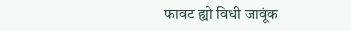फावट ह्यो विधी जावूंक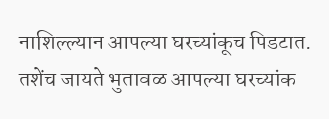नाशिल्ल्यान आपल्या घरच्यांकूच पिडटात. तशेंच जायते भुतावळ आपल्या घरच्यांक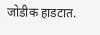जोडीक हाडटात.